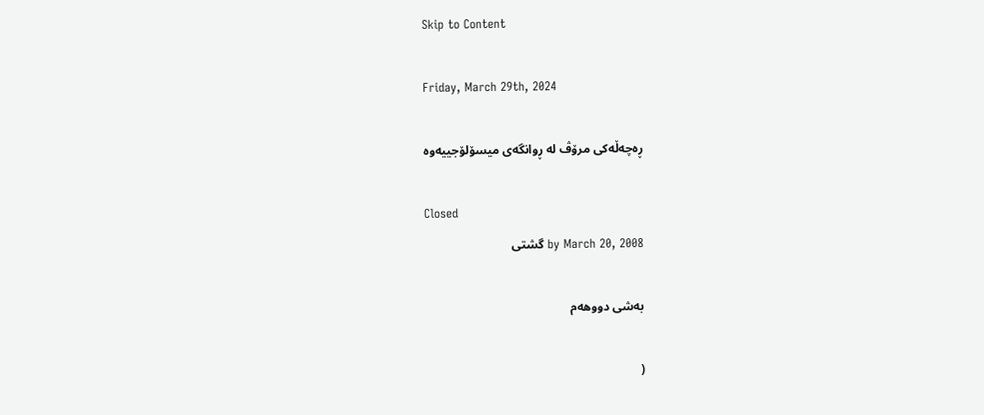Skip to Content

Friday, March 29th, 2024

ڕه‌چه‌ڵه‌کی مرۆڤ له‌ ڕوانگه‌ی میسۆلۆجییه‌وه‌

Closed
by March 20, 2008 گشتی

به‌شی دووهه‌م

(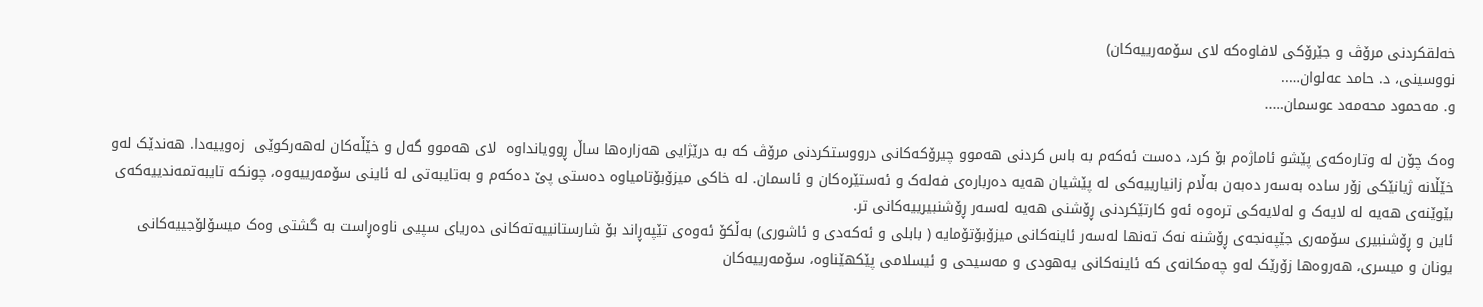خه‌لقکردنی مرۆڤ و جێرۆکی لافاوه‌که‌ لای سۆمه‌رییه‌کان)
نووسینی، د. حامد عه‌لوان…..
و. مه‌حمود محه‌مه‌د عوسمان…..

وه‌ک چۆن له‌ وتاره‌که‌ی پێشو ئاماژه‌م بۆ کرد، ده‌ست ئه‌که‌م به‌ باس کردنی هه‌موو چیرۆکه‌کانی درووستکردنی مرۆڤ که‌ به‌ درێژایی هه‌زاره‌ها ساڵ ڕوویانداوه‌  لای هه‌موو گه‌ل و خێڵه‌کان له‌هه‌رکوێی  زه‌وییه‌دا. هه‌ندێک له‌و خێڵانه‌ ژیانێکی زۆر ساده‌ به‌سه‌ر ده‌به‌ن به‌ڵام زانیارییه‌کی له‌ پێشیان هه‌یه‌ ده‌رباره‌ی فه‌له‌ک و ئه‌ستێره‌کان و ئاسمان. له‌ خاکی میزۆبۆتامیاوه‌ ده‌ستی پێ ده‌که‌م و به‌تایبه‌تی له‌ ئاینی سۆمه‌رییه‌وه، چونکه‌ تایبه‌تمه‌ندییه‌که‌ی بێوێنه‌ی هه‌یه‌ له‌ لایه‌ک و له‌لایه‌کی تره‌وه‌ ئه‌و کارتێکردنی‌ ڕۆشنی هه‌یه‌ له‌سه‌ر ڕۆشنبیرییه‌کانی تر.
ئاین و ڕۆشنبیری سۆمه‌ری جێپه‌نجه‌ی ڕۆشنه‌ نه‌ک ته‌نها له‌سه‌ر ئاینه‌کانی میزۆبۆتۆمایه‌ ( بابلی و ئه‌که‌دی و ئاشوری) به‌ڵکۆ ئه‌وه‌ی تێپه‌ڕاند بۆ شارستانییه‌ته‌کانی ده‌ریای سپیی ناوه‌ڕاست به‌ گشتی وه‌ک میسۆلۆجییه‌کانی یونان و میسری، هه‌روه‌ها زۆرێک له‌و چه‌مکانه‌ی که‌ ئاینه‌کانی یه‌هودی و مه‌سیحی و ئیسلامی پێکهێناوه‌، سۆمه‌رییه‌کان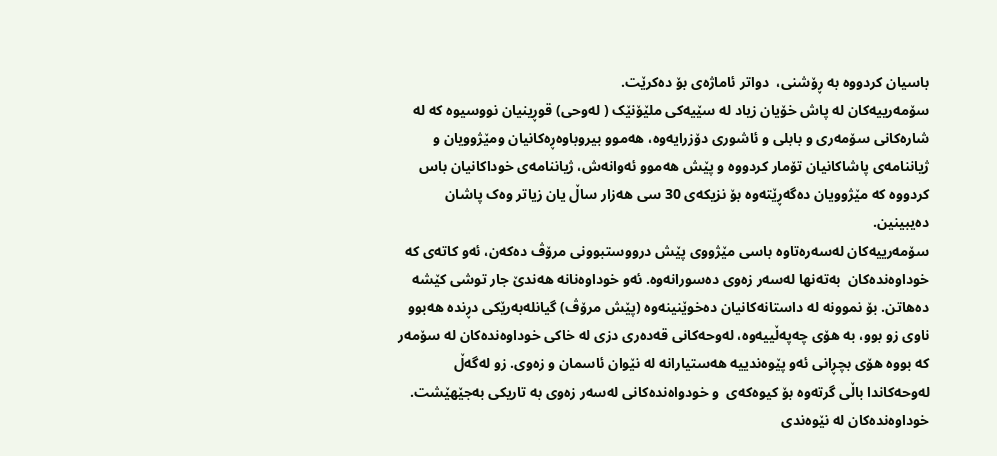باسیان کردووه‌ به‌ ڕۆشنی،  دواتر ئاماژه‌ی بۆ ده‌کرێت.
سۆمه‌رییه‌کان له‌ پاش خۆیان زیاد له‌ سێیه‌کی ملێۆنێک ( له‌وحی) قوڕینیان نووسیوه‌ که‌ له‌ شاره‌کانی سۆمه‌ری و بابلی و ئاشوری دۆزرایه‌وه‌، هه‌موو بیروباوه‌ڕه‌کانیان ومێژوویان و ژیاننامه‌ی پاشاکانیان تۆمار کردووه‌ و پێش هه‌موو ئه‌وانه‌ش، ژیاننامه‌ی خوداکانیان باس کردووه‌ که‌ مێژوویان ده‌گه‌ڕێته‌وه‌ بۆ نزیکه‌ی 30 سی هه‌زار ساڵ یان زیاتر وه‌ک پاشان ده‌یبینین.
سۆمه‌رییه‌کان له‌سه‌ره‌تاوه‌ باسی مێژووی پێش درووستبوونی مرۆڤ ده‌که‌ن، ئه‌و کاته‌ی که‌ خوداوه‌نده‌کان  به‌ته‌نها له‌سه‌ر زه‌وی ده‌سورانه‌وه‌. ئه‌و خوداوه‌نانه‌‌ هه‌ندێ جار توشی کێشه‌ ده‌هاتن. بۆ نموونه‌ له‌ داستانه‌کانیان ده‌خوێنینه‌وه‌ (پێش مرۆڤ) گیانله‌به‌رێکی دڕنده‌ هه‌بوو ناوی زو بوو، به‌ هۆی چه‌په‌ڵییه‌وه‌،‌ له‌وحه‌کانی قه‌ده‌ری دزی له‌ خاکی خوداوه‌نده‌کان له‌ سۆمه‌ر که‌ بووه‌ هۆی بچڕانی ئه‌و پێوه‌ندییه‌ هه‌ستیارانه‌ له‌ نێوان ئاسمان و زه‌وی. زو له‌گه‌ڵ له‌وحه‌کاندا باڵی گرته‌وه‌ بۆ کیوه‌که‌ی  و خودواه‌نده‌کانی له‌سه‌ر زه‌وی به‌ تاریکی به‌جێهێشت. خوداوه‌نده‌کان له‌ نێوه‌ندی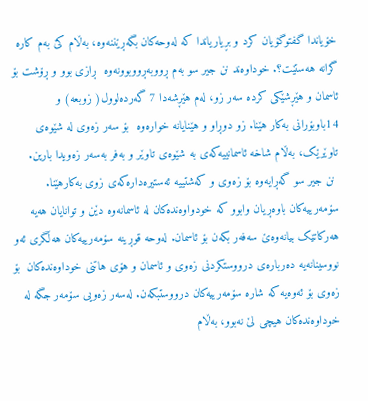خۆیاندا گفتوگۆیان کرد و بڕیاریاندا که‌ له‌وحه‌کان بگه‌ڕێننه‌وه‌، به‌ڵام کێ به‌م کاره‌ گرانه‌ هه‌ستێت؟. خوداوه‌ند نن جیر سو به‌م ڕووبه‌ڕووبوونه‌وه‌  ڕازی بوو و ڕۆشت بۆ ئاسمان و هێڕشێکی کرده‌ سه‌ر زو، له‌م هێڕشه‌دا 7 گه‌رده‌لوول( زوبعه‌) و 14باوبۆرانی به‌کار هێنا. زو دوڕاو و هێنایانه‌‌ خواره‌وه‌  بۆ سه‌ر زه‌وی له‌ شێوه‌ی تاوێرێک، به‌ڵام شاخه‌ ئاسمانییه‌که‌ی به‌ شێوه‌ی تاوێر و به‌فر به‌سه‌ر زه‌ویدا بارین.
 نن جیر سو گه‌ڕایه‌وه‌ بۆ زه‌وی و که‌شتییه‌‌ ئه‌ستیره‌داره‌که‌ی زوی به‌کارهێنا. سۆمه‌رییه‌کان باوه‌ڕیان وابوو که‌ خودواوه‌نده‌کان له‌ ئاسمانه‌وه‌ دێن و توانایان هه‌یه‌ هه‌رکاتێک بیانه‌وه‌ێ سه‌فه‌ر بکه‌ن بۆ ئاسمان. له‌وحه‌ قوڕینه‌ سۆمه‌رییه‌کان هه‌ڵگری ئه‌و نووسینانه‌یه‌ ده‌رباره‌ی درووستکردنی زه‌وی و ئاسمان و هۆی هاتنی خوداوه‌نده‌کان  بۆ زه‌وی بۆ ئه‌وه‌یه‌ که‌ شاره‌ سۆمه‌رییه‌کان درووستبکه‌ن. له‌سه‌ر زه‌ویی سۆمه‌ر جگه‌ له‌ خوداوه‌نده‌کان هیچی لێ نه‌بوو، به‌ڵام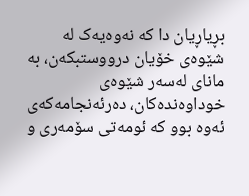بڕیاڕیان دا که‌ نه‌وه‌یه‌ک له‌ شێوه‌ی خۆیان درووستبکه‌ن، به‌ مانای له‌سه‌ر شێوه‌ی خوداوه‌نده‌کان، ده‌رئه‌نجامه‌که‌ی ئه‌وه‌ بوو که‌ ئومه‌تی سۆمه‌ری و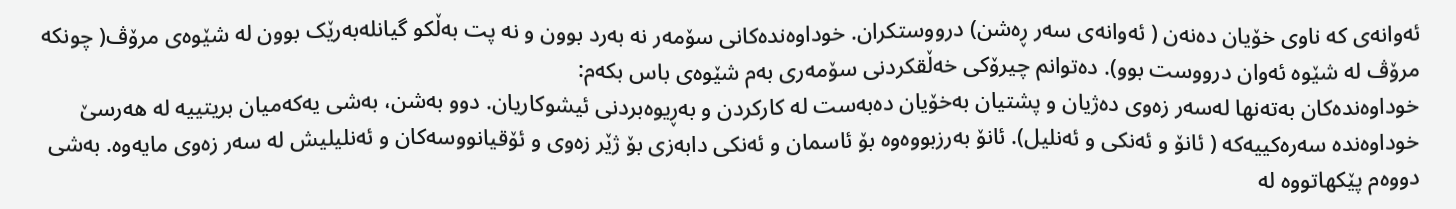ئه‌وانه‌ی که‌ ناوی خۆیان ده‌نه‌ن ( ئه‌وانه‌ی سه‌ر ڕه‌شن) درووستکران. خوداوه‌نده‌کانی سۆمه‌ر نه‌ به‌رد بوون و نه‌ پت به‌ڵکو گیانله‌به‌رێک بوون له‌ شێوه‌ی مرۆڤ( چونکه‌ مرۆڤ له‌ شێوه‌ ئه‌وان درووست بوو). ده‌توانم چیرۆکی خه‌ڵقکردنی سۆمه‌ری به‌م شێوه‌ی باس بکه‌م:
خوداوه‌نده‌کان به‌ته‌نها له‌سه‌ر زه‌وی ده‌ژیان و پشتیان به‌خۆیان ده‌به‌ست له‌ کارکردن و به‌ڕیوه‌بردنی ئیشوکاریان. دوو به‌شن، به‌شی یه‌که‌میان بریتییه‌ له‌ هه‌رسێ خوداوه‌نده‌ سه‌ره‌کییه‌که‌ ( ئانۆ و ئه‌نکی و ئه‌نلیل). ئانۆ به‌رزبووه‌وه‌ بۆ ئاسمان و ئه‌نکی دابه‌زی بۆ ژێر زه‌وی و ئۆقیانووسه‌کان و ئه‌نلیلیش له‌ سه‌ر زه‌وی مایه‌وه‌. به‌شی دووه‌م پێکهاتووه‌ له‌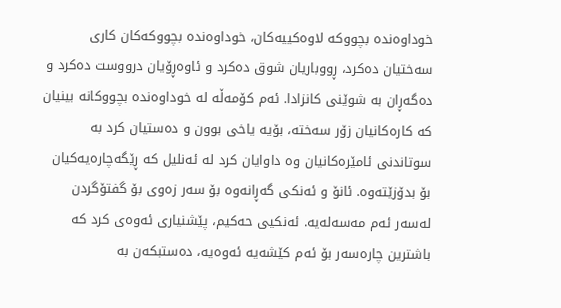خوداوه‌نده‌ بچووکه‌ لاوه‌کییه‌کان، خوداوه‌نده‌ بچووکه‌کان کاری سه‌ختیان ده‌کرد، ڕووباریان شوق ده‌کرد و ئاوه‌ڕۆیان درووست ده‌کرد و ده‌گه‌ڕان به‌ شوێنی کانزادا. ئه‌م کۆمه‌ڵه‌ له‌ خوداوه‌نده‌ بچووکانه‌ بینیان که‌ کاره‌کانیان زۆر سه‌خته‌، بۆیه‌ یاخی بوون و ده‌ستیان کرد به‌ سوتاندنی ئامێره‌کانیان وه‌ داوایان کرد له‌ ئه‌نلیل که‌ ڕێگه‌چاره‌یه‌کیان بۆ بدۆزێته‌وه‌. ئانۆ و ئه‌نکی گه‌ڕانه‌وه‌ بۆ سه‌ر زه‌وی بۆ گفتۆگردن له‌سه‌ر ئه‌م مه‌سه‌له‌یه‌. ئه‌نکیی حه‌کیم، پێشنیاری ئه‌وه‌ی کرد که‌ باشترین چاره‌سه‌ر بۆ ئه‌م کێشه‌یه‌ ئه‌وه‌یه،‌ ده‌ستبکه‌ن به‌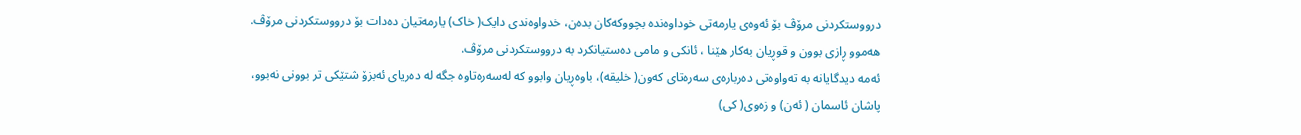درووستکردنی مرۆڤ بۆ ئه‌وه‌ی یارمه‌تی خوداوه‌نده‌ بچووکه‌کان بده‌ن، خدواوه‌ندی دایک( خاک) یارمه‌تیان ده‌دات بۆ درووستکردنی مرۆڤ. هه‌موو ڕازی بوون و قوڕیان به‌کار هێنا ، ئانکی و مامی ده‌ستیانکرد به‌ درووستکردنی مرۆڤ.
ئه‌مه‌ دیدگایانه‌ به‌ ته‌واوه‌تی ده‌رباره‌ی سه‌ره‌تای که‌ون( خلیقه‌)، باوه‌ڕیان وابوو که‌ له‌سه‌ره‌تاوه‌ جگه‌ له‌ ده‌ریای ئه‌بزۆ شتێکی تر بوونی نه‌بوو، پاشان ئاسمان ( ئه‌ن) و زه‌وی( کی)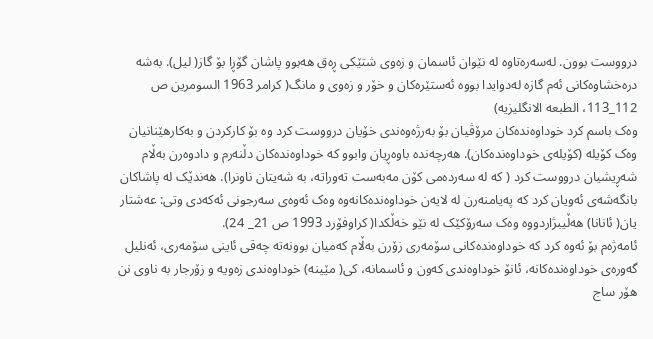درووست بوون. له‌سه‌ره‌تاوه‌ له‌ نێوان ئاسمان و زه‌وی شتێکی ڕه‌ق هه‌بوو پاشان گۆڕا بۆ گاز( لیل). به‌شه‌ دره‌خشاوه‌کانی ئه‌م گازه‌ له‌دوایدا بووه‌ ئه‌ستێره‌کان و خۆر و زه‌وی و مانگ( کرامر 1963 السومرین ص 112_113، الطبعه‌ الانگلیزیه‌)
وه‌ک باسم کرد خوداوه‌نده‌کان مرۆڤیان بۆ به‌رژه‌وه‌ندی خۆیان درووست کرد وه‌ بۆ کارکردن و به‌کارهێنانیان وه‌ک کۆیله‌ (کۆیله‌ی خوداوه‌نده‌کان). هه‌رچه‌نده‌ باوه‌ڕیان وابوو که‌ خوداوه‌نده‌کان دڵنه‌رم و دادوه‌رن به‌ڵام شه‌ڕیشیان درووست کرد ( که‌ له‌ سه‌رده‌می کۆن مه‌به‌ست ته‌وراته،‌ به‌ شه‌یتان ناونرا). هه‌ندێک له‌ پاشاکان بانگه‌شه‌ی ئه‌ویان کرد که‌ په‌یامنه‌رن له‌ لایه‌ن خوداوه‌نده‌کانه‌وه‌ وه‌ک ئه‌وه‌ی سه‌رجونی ئه‌که‌دی وتی: عه‌شتار یان( ئانانا) هه‌ڵیبژاردووه‌ وه‌ک سه‌رۆکێک له‌ نێو خه‌ڵکدا( کراوفۆرد 1993 ص 21_ 24).
ئامه‌ژه‌م بۆ ئه‌وه‌ کرد که‌ خوداوه‌نده‌کانی سۆمه‌ری زۆرن به‌ڵام که‌میان بوونه‌ته‌ چه‌قی ئاینی سۆمه‌ری، ئه‌نلیل گه‌وره‌ی خوداوه‌نده‌کانه‌، ئانۆ خوداوه‌ندی که‌ون و ئاسمانه‌، کی( مێینه‌) خوداوه‌ندی زه‌ویه‌ و زۆرجار به‌ ناوی نن هۆر ساج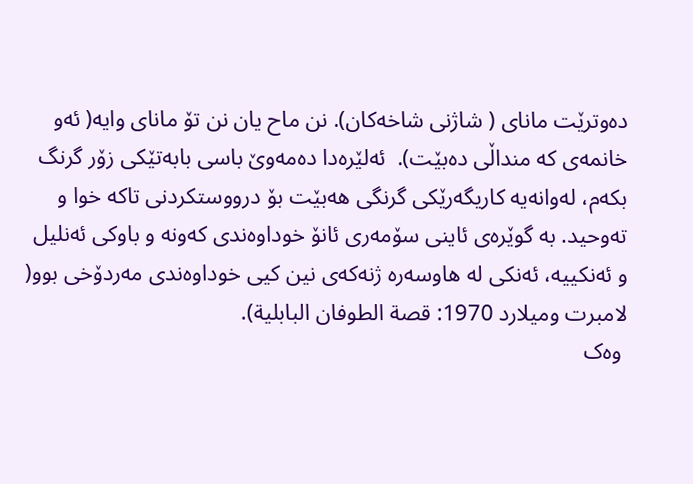ده‌وترێت مانای ( شاژنی شاخه‌کان). نن ماح یان نن تۆ مانای وایه‌( ئه‌و خانمه‌ی که‌ منداڵی ده‌بێت).  ئه‌لێره‌دا ده‌مه‌وێ باسی بابه‌تێکی زۆر گرنگ بکه‌م، له‌وانه‌یه‌ کاریگه‌رێکی گرنگی هه‌بێت بۆ درووستکردنی تاکه‌ خوا و ته‌وحید. به‌ گوێره‌ی ئاینی سۆمه‌ری ئانۆ خوداوه‌ندی که‌ونه‌ و باوکی ئه‌نلیل و ئه‌نکییه‌، ئه‌نکی له‌ هاوسه‌ره‌ ژنه‌که‌ی نین کیی خوداوه‌ندی مه‌ردۆخی بوو( لامبرت ومیلارد 1970: قصة الطوفان البابلیة).
 وه‌ک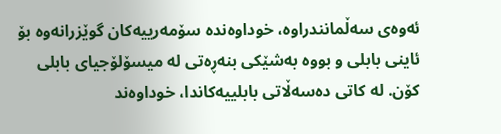ئه‌وه‌ی سه‌ڵمانندراوه‌، خوداوه‌نده‌ سۆمه‌رییه‌کان گوێزرانه‌وه‌ بۆ ئاینی بابلی و بووه‌ به‌شێکی بنه‌ڕه‌تی له‌ میسۆلۆجیای بابلی کۆن. له‌ کاتی ده‌سه‌ڵاتی بابلییه‌کاندا، خوداوه‌ند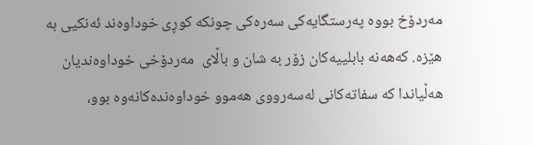مه‌ردۆخ بووه‌ په‌رستگایه‌کی سه‌ره‌کی چونکه‌ کوڕی خوداوه‌ند ئه‌نکیی به‌ هێزه‌. که‌هه‌نه‌ بابلییه‌کان زۆر به‌ شان و باڵای  مه‌ردۆخی خوداوه‌ندیان هه‌ڵیاندا که‌ سفاته‌کانی له‌سه‌رووی هه‌موو خوداوه‌نده‌کانه‌وه‌ بوو،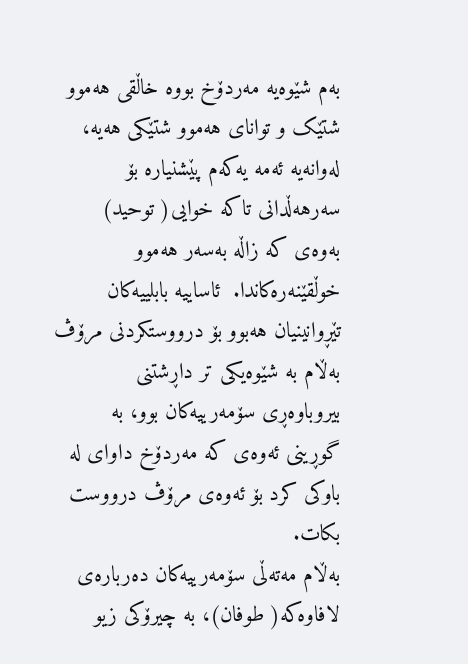به‌م شێوه‌یه‌ مه‌ردۆخ بووه‌ خاڵقی هه‌موو شتێک و توانای هه‌موو شتێکی هه‌یه‌، له‌وانه‌یه‌ ئه‌مه‌ یه‌که‌م پێشنیاره‌ بۆ سه‌رهه‌ڵدانی تاکه‌ خوایی( توحید) به‌وه‌ی که‌ زاڵه‌ به‌سه‌ر هه‌موو خوڵقێنه‌ره‌کاندا.  ئاساییه‌ بابلییه‌کان تێڕوانینیان هه‌بوو بۆ درووستکردنی مرۆڤ به‌ڵام به‌ شێوه‌یکی تر داڕشتنی بیروباوه‌ڕی سۆمه‌رییه‌کان بوو، به‌ گوڕینی ئه‌وه‌ی که‌ مه‌ردۆخ داوای له‌ باوکی کرد بۆ ئه‌وه‌ی مرۆڤ درووست بکات.
به‌ڵام مه‌ته‌ڵی سۆمه‌رییه‌کان ده‌رباره‌ی لافاوه‌که‌( طوفان)، به‌ چیرۆکی زیو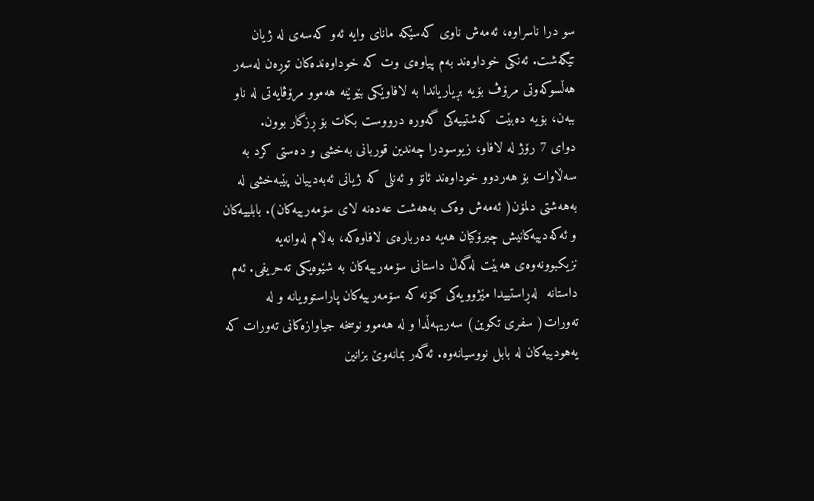سو درا ناسراوه‌، ئه‌مه‌ش ناوی که‌سێکه‌ مانای وایه‌ ئه‌و که‌سه‌ی له‌ ژیان تێگه‌شت. ئه‌نکی خوداوه‌ند به‌م پیاوه‌ی وت که‌ خوداوه‌نده‌کان توڕه‌ن‌ له‌سه‌ر هه‌ڵسوکه‌وتی مرۆڤ بۆیه‌ بڕیاریاندا به‌ لافاوێکی بێوێنه‌ هه‌موو مرۆڤایه‌تی له‌ ناو ببه‌ن، بۆیه‌ ده‌بێت که‌شتییه‌کی گه‌وره‌ درووست بکات بۆ ڕزگار بوون.
دوای 7 رۆژ له‌ لافاو، زیوسودرا چه‌ندین قوربانی به‌خشی و ده‌ستی کرد به‌ سه‌ڵاوات بۆ هه‌ردوو خوداوه‌ند ئانۆ و ئه‌نلی که‌ ژیانی ئه‌به‌دییان پێبه‌خشی له‌ به‌هه‌شتی دلمۆن( ئه‌مه‌ش وه‌ک به‌هه‌شت عه‌ده‌نه‌ لای سۆمه‌رییه‌کان). بابلییه‌کان و ئه‌که‌دییه‌کانیش چیرۆکیان هه‌یه‌ ده‌رباره‌ی لافاوه‌که‌، به‌ڵام له‌وانه‌یه‌ نزیکبوونه‌وه‌ی هه‌بێت له‌گه‌ڵ داستانی سۆمه‌رییه‌کان به‌ شێوه‌یکی ته‌حریفی. ئه‌م داستانه‌  له‌ڕاستییدا مێژوویه‌کی کۆنه‌ که‌ سۆمه‌رییه‌کان پاراستوویانه‌ و له‌ ته‌ورات( سفری تکوین) سه‌ریهه‌ڵدا و له‌ هه‌موو نوسخه‌ جیاوازه‌کانی ته‌ورات که‌ یه‌هودییه‌کان له‌ بابل نووسیانه‌وه‌. ئه‌گه‌ر بمانه‌وێ بزانین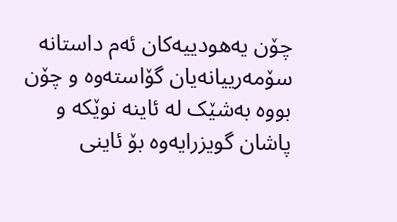چۆن یه‌هودییه‌کان ئه‌م داستانه‌ سۆمه‌رییانه‌یان گۆاسته‌وه‌ و چۆن بووه‌ به‌شێک له‌ ئاینه‌ نوێکه‌ و پاشان گویزرایه‌وه‌ بۆ ئاینی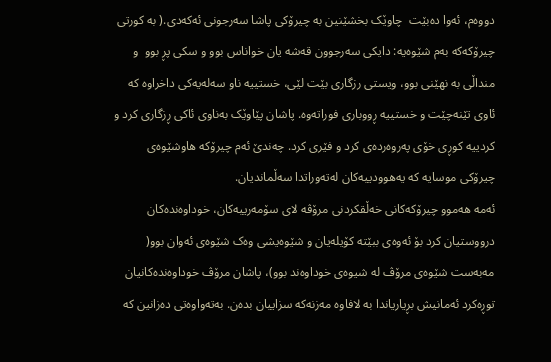دووه‌م، ئه‌وا ده‌بێت  چاوێک بخشێنین به‌ چیرۆکی پاشا سه‌رجونی ئه‌که‌دی.( به‌ کورتی چیرۆکه‌که‌ به‌م شێوه‌یه‌: دایکی سه‌رجوون قه‌شه‌ یان خواناس بوو و سکی پڕ بوو  و منداڵی به‌ نهێنی بوو، ویستی رزگاری بێت لێی، خستییه‌ ناو سه‌له‌یه‌کی داخراوه‌ که‌ ئاوی تێنه‌چێت و خستییه‌ ڕووباری فوراته‌وه‌. پاشان پێاوێک به‌ناوی ئاکی ڕزگاری کرد و کردییه‌ کوڕی خۆی په‌روه‌رده‌ی کرد و فێری کرد. چه‌ندێ ئه‌م چیرۆکه‌ هاوشێوه‌ی چیرۆکی موسایه‌ که‌ یه‌هوودییه‌کان له‌ته‌وراتدا سه‌ڵماندیان.
ئه‌مه‌ هه‌موو چیرۆکه‌کانی خه‌ڵقکردنی مرۆڤه‌ لای سۆمه‌رییه‌کان، خوداوه‌نده‌کان درووستیان کرد بۆ ئه‌وه‌ی ببێته‌‌ کۆیله‌یان و شێوه‌یشی وه‌ک شێوه‌ی ئه‌وان بوو( مه‌به‌ست شێوه‌ی مرۆڤ له‌ شیوه‌ی خوداوه‌ند بوو)، پاشان مرۆڤ خوداوه‌نده‌کانیان توڕه‌کرد ئه‌مانیش بڕیاریاندا به‌ لافاوه‌ مه‌زنه‌که‌ سزاییان بده‌ن. به‌ته‌واوه‌تی ده‌زانین که‌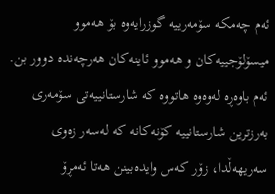ئه‌م چه‌مکه‌ سۆمه‌رییه‌ گوزرایه‌وه‌ بۆ هه‌موو میسۆلۆجییه‌کان و هه‌موو ئاینه‌کان هه‌رچه‌نده‌ دوور بن.
ئه‌م باوه‌ڕه‌ له‌وه‌وه‌ هاتووه‌ که‌ شارستانییه‌تی سۆمه‌ری به‌رزترین شارستانییه‌ کۆنه‌کانه‌ که‌ له‌سه‌ر زه‌وی سه‌ریهه‌ڵدا، زۆر که‌س وایده‌بینن هه‌تا ئه‌مڕۆ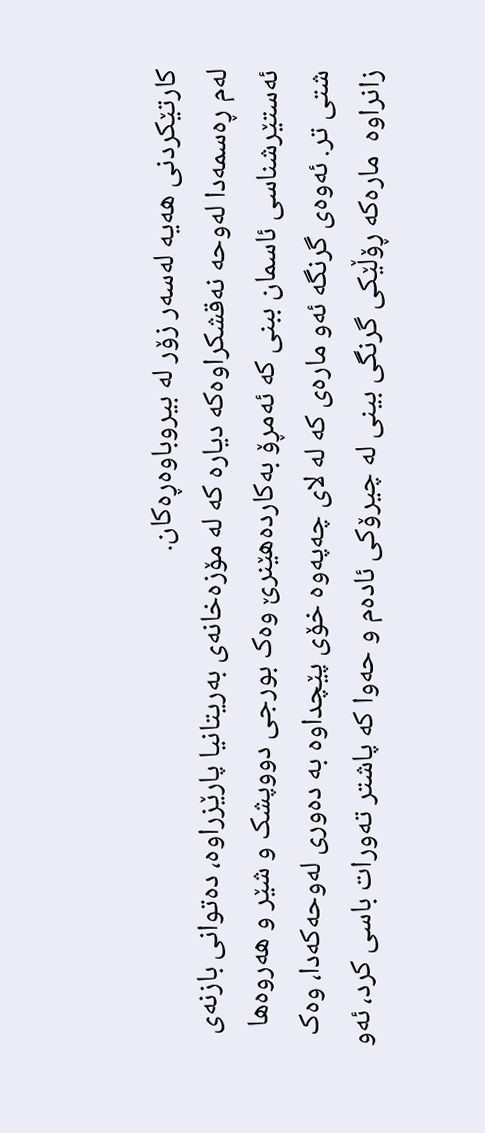کارتێکردنی هه‌یه‌ له‌سه‌ر زۆر له‌ بیروباوه‌ڕه‌کان.
له‌م ڕه‌سمه‌دا له‌وحه‌ نه‌قشکراوه‌که‌ دیاره‌ که‌ له‌ مۆزه‌خانه‌ی به‌ریتانیا پارێزراوه‌، ده‌توانی بازنه‌ی ئه‌ستێرشناسی ئاسمان ببنی که‌ ئه‌مڕۆ به‌کارده‌هێنرێ وه‌ک بورجی دووپشک و شێر و هه‌روه‌ها شتی تر. ئه‌وه‌ی گرنگه‌ ئه‌و ماره‌ی که‌ له‌ لای چه‌په‌وه‌ خۆی پێچداوه‌ به‌ ده‌وری له‌وحه‌که‌دا، وه‌ک زانراوه‌ ‌ ماره‌که‌ ڕۆڵێکی گرنگی بینی له‌ چیرۆکی ئاده‌م و حه‌وا که‌ پاشتر ته‌ورات باسی کرد، ئه‌و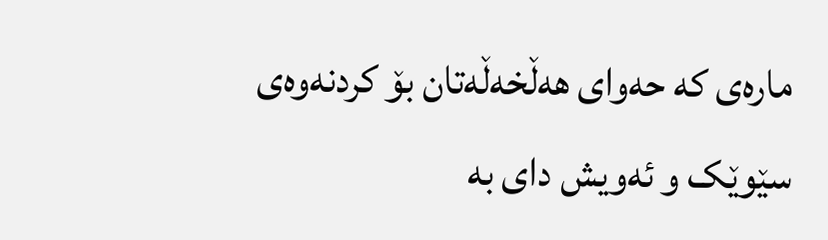ماره‌ی که‌ حه‌وای هه‌ڵخه‌ڵه‌تان بۆ کردنه‌وه‌ی سێوێک و ئه‌ویش دای به‌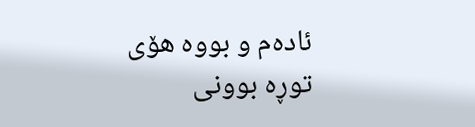ئاده‌م و بووه‌ هۆی توڕه‌ بوونی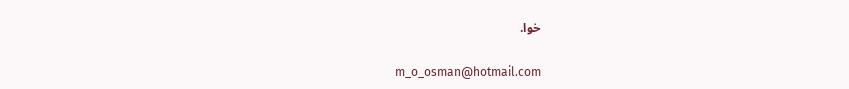خوا.

m_o_osman@hotmail.com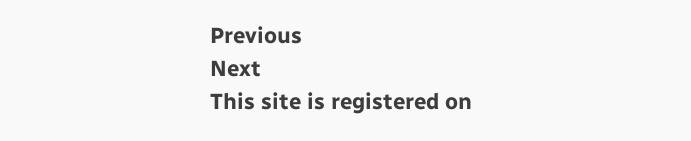Previous
Next
This site is registered on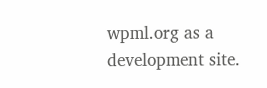wpml.org as a development site.